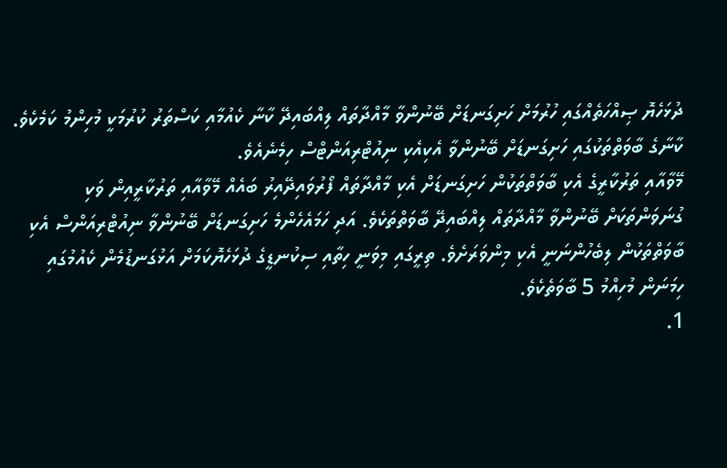ދުޅަހެޔޮ ޞިއްހަތެއްގައި ހުރުމަށް ހަށިގަނޑަށް ބޭނުންވާ މާއްދާތައް ލިއްބައިދޭ ކާނާ ކެއުމާއި ކަސްތަރު ކުރުމަކީ މުހިންމު ކަމެކެވެ. ކާނާގެ ބާވަތްތަކުގައި ހަށިގަނޑަށް ބޭނުންވާ އެކިއެކި ނިއުޓްރިއަންޓްސް ހިމެނެއެވެ.
މޭވާއާއި ތަރުކާރީގެ އެކި ބާވަތްތަކުން ހަށިގަނޑަށް އެކި މާއްދާތައް ފޯރުވައިދޭއިރު ބައެއް މޭވާއާއި ތަރުކާރީއިން ވަކި ގުނަވަންތަކަށް ބޭނުންވާ މާއްދާތައް ލިއްބައިދޭ ބާވަތްތަކެވެ. އަދި ހަމައެހެންމެ ހަށިގަނޑަށް ބޭނުންވާ ނިއުޓްރިއަންސް އެކި ބާވަތްތަކުން ލިބެހުންނަނީ އެކި މިންވަރަށެވެ. ތިރީގައި މިވަނީ ހިތާއި ސިކުނޑީގެ ދުޅަހެޔޮކަމަށް އަޅުގަނޑުމެން ކެއުމުގައި ހިމަނަން މުހިއްމު 5 ބާވަތެކެވެ.
1.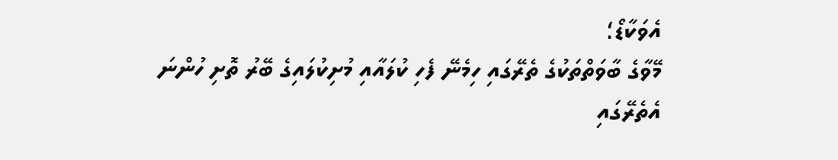އެވަކާޑޯ؛
މޭވާގެ ބާވަތްތަކުގެ ތެރޭގައި ހިމެނޭ ފެހި ކުލައާއި މުށިކުލައިގެ ބޭރު ތޮށި ހުންނަ އެތެރޭގައި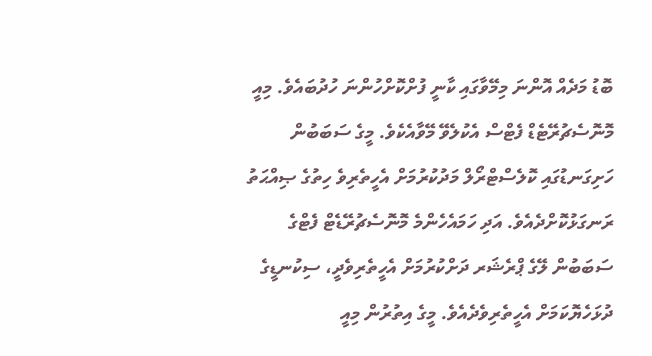ބޮޑު މަދެއް އޮންނަ މިމޭވާގައި ކާނީ ފުށްކޮށްހުންނަ ހުދުބައެވެ. މިއީ މޮނޮސެޗުރޭޓެޑް ފެޓްސް އެކުލެވޭ މޭވާއެކެވެ. މީގެ ސަބަބުން ހަށިގަނޑުގައި ކޮލެސްޓްރޯލް މަދުކުރުމަށް އެހީތެރިވެ ހިތުގެ ޞިއްޙަތު ރަނގަޅުކޮށްދެއެވެ. އަދި ހަމައެހެންމެ މޮނޮސެޗުރޭޑެޓް ފެޓްގެ ސަބަބުން ލޭގެ ޕްރެޝަރ ދަށްކުރުމަށް އެހީތެރިވެދީ، ސިކުނޑީގެ ދުޅަހެޔޮކަމަށް އެހީތެރިވެދެއެވެ. މީގެ އިތުރުން މިއީ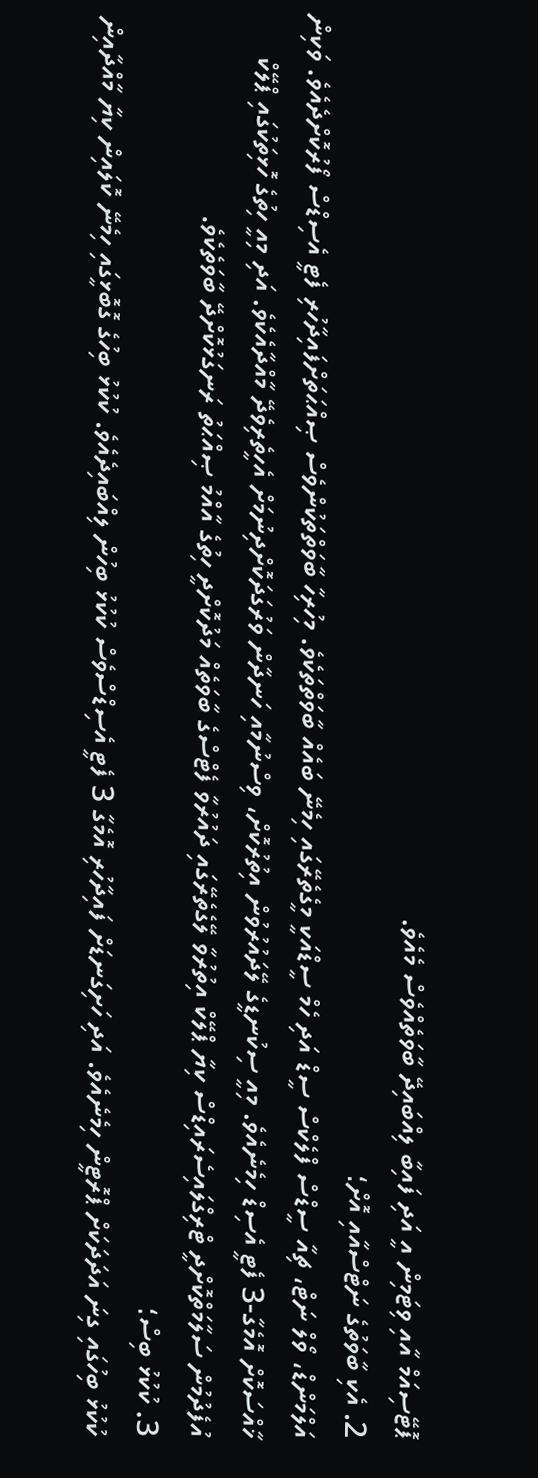ޕޮޓޭސިއަމް އާއި ވިޓަމިން އީ އަދި ފައިބާ ލިއްބައިދޭ ބާވަތެއްވެސް މެއެވެ.
2. އެކި ބާވަތުގެ ނަޓްސްއާއި އޮށް؛
އަލްމަންޑް، ވޯލް ނަޓް، ޗިއާ ސީޑްސް ފްލެކްސް ސީޑް އަދި ހެމް ސީޑްއަކީ މީގެތެރޭގައި ހިމެނޭ ބައެއް ބާވަތްތަކެވެ. މިހުރިހާ ބާވަތްތަކުންވެސް ޞިއްޙަތަށްފައިދާހުރި ފެޓީ އެސިޑްސް ފޯރުކޮށްދެއެވެ. ވަކިން ޚާއްސަކޮށް އޮމެގާ-3 ފެޓީ އެސިޑް ހިމެނެއެވެ. މިއީ ސިކުނޑީގެ ލޭދައުރުވުން އިތުރުކޮށް، ވިސްނުމާއި ހަނދާން ވަރުގަދަކޮށްދިނުމަށް އެހީތެރިވެދޭ މާއްދާއެކެވެ. އަދި މިއީ ހިތުގެ ހޮޅިތަކުގައި ޕްލޭކް އުފެދުމުން ސަލާމަތްކޮށްދީ ޓްރިގްލައިސެރައިޑްސް ކިޔާ ޕްލޭކް އިތުރުވާ ލޭގެތެރޭގައި ދައުރުވާ ފެޓްސްގެ ބާވަތެއް މަދުކޮށްދީ ހިތުގެ އާއްމު ޞިއްޙަތު ރަނގަޅުކޮށްދޭ ބާވަތެކެވެ.
3. ކުކުޅު ބިސް؛
ކުކުޅު ބިހުގައި ގިނަ އަދަދަކަށް ޕްރޮޓީން ހިމެނެއެވެ. އަދި ހަށިގަނޑަށް ފައިދާހުރި އޮމެގާ 3 ފެޓީ އެސިޑްސްވެސް ކުކުޅު ބިހުން ލިއްބައިދެއެވެ. ކުކުޅު ބިހުގެ ގޮބޮޅީގައި ހިމެނޭ ކޮލައިން ކިޔާ މާއްދާއިން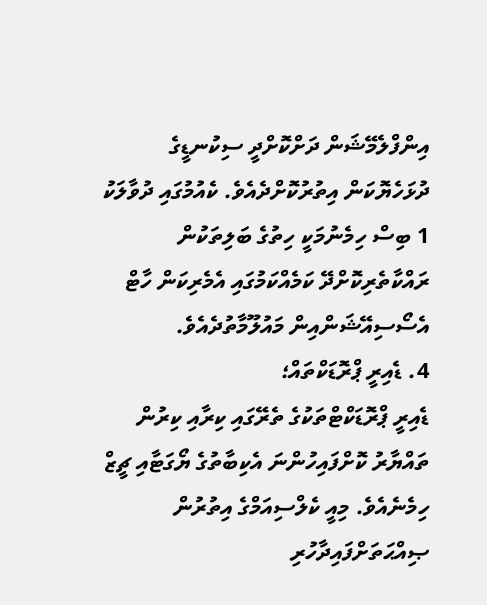އިންފްލެމޭޝަން ދަށްކޮށްދީ ސިކުނޑީގެ ދުޅަހެޔޮކަން އިތުރުކޮށްދެއެވެ. ކެއުމުގައި ދުވާލަކު 1 ބިސް ހިމެނުމަކީ ހިތުގެ ބަލިތަކުން ރައްކާތެރިކޮށްދޭ ކަމެއްކަމުގައި އެމެރިކަން ހާޓް އެސޯސިއޭޝަންއިން މައުލޫމާތުދެއެވެ.
4. ޑެއިރީ ޕްރޮޑަކްތައް؛
ޑެއިރީ ޕްރޮޑަކްޓްތަކުގެ ތެރޭގައި ކިރާއި ކިރުން ތައްޔާރު ކޮށްފައިހުންނަ އެކިބާތުގެ ޔޯގަޓާއި ޗީޒް ހިމެނެއެވެ. މިއީ ކެލްސިއަމްގެ އިތުރުން ޞިއްޙަތަށްފައިދާހުރި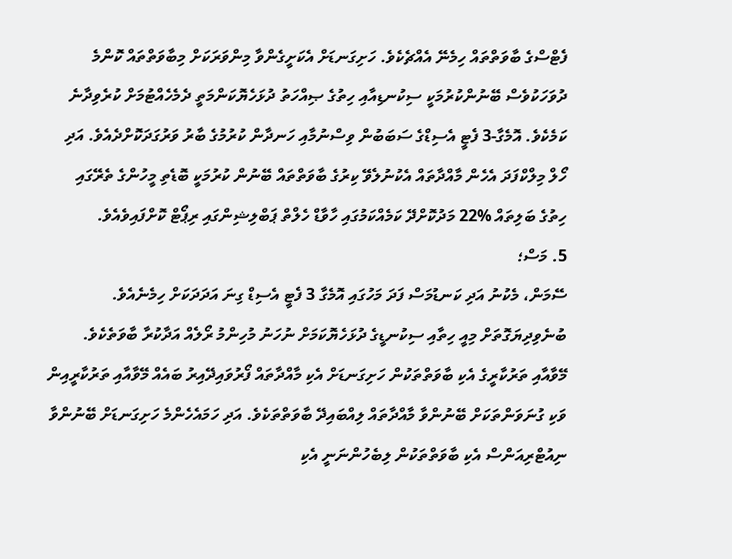ފެޓްސްގެ ބާވަތްތައް ހިމެނޭ އެއްޗެކެވެ. ހަށިގަނޑަށް އެކަށީގެންވާ މިންވަރަކަށް މިބާވަތްތައް ކޮންމެ ދުވަހަކުވެސް ބޭނުންކުރުމަކީ ސިކުނޑިއާއި ހިތުގެ ޞިއްހަތު ދުޅަހެޔޮކަންމަތީ ދެމެހެއްޓުމަށް ކުރެވިދާނެ ކަމެކެވެ. އޮމެގާ-3 ފެޓީ އެސިޑްގެ ސަބަބުން ވިސްނުމާއި ހަނދާން ކުރުމުގެ ބާރު ވަރުގަދަކޮށްދެއެވެ. އަދި ހޯލް މިލްކްފަދަ އެހެން މާއްދާތައް އެކުނުލެވޭ ކިރުގެ ބާވަތްތައް ބޭނުން ކުރުމަކީ ބޮޑެތި މީހުންގެ ތެރޭގައި ހިތުގެ ބަލިތައް %22 މަދުކޮށްދޭ ކަމެއްކަމުގައި ހާވާޑް ހެލްތް ޕަބްލިޝިންގައި ރިޕޯޓް ކޮށްފައިވެއެވެ.
5. މަސް؛
ސޭމަން، މެކުނު އަދި ކަނޑުމަސް ފަދަ މަހުގައި އޮމެގާ 3 ފެޓީ އެސިޑް ގިނަ އަދަދަކަށް ހިމެނެއެވެ. ބުނެވިދިޔަގޮތަށް މިއީ ހިތާއި ސިކުނޑީގެ ދުޅަހެޔޮކަމަށް ނުހަނު މުހިންމު ރޯލެއް އަދާކުރާ ބާވަތެކެވެ.
މޭވާއާއި ތަރުކާރީގެ އެކި ބާވަތްތަކުން ހަށިގަނޑަށް އެކި މާއްދާތައް ފޯރުވައިދޭއިރު ބައެއް މޭވާއާއި ތަރުކާރީއިން ވަކި ގުނަވަންތަކަށް ބޭނުންވާ މާއްދާތައް ލިއްބައިދޭ ބާވަތްތަކެވެ. އަދި ހަމައެހެންމެ ހަށިގަނޑަށް ބޭނުންވާ ނިއުޓްރިއަންސް އެކި ބާވަތްތަކުން ލިބެހުންނަނީ އެކި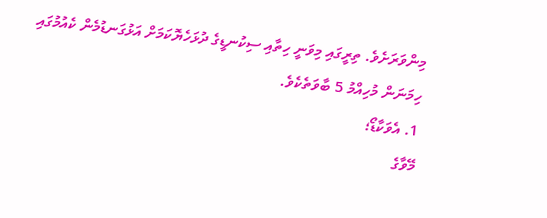މިންވަރަށެވެ. ތިރީގައި މިވަނީ ހިތާއި ސިކުނޑީގެ ދުޅަހެޔޮކަމަށް އަޅުގަނޑުމެން ކެއުމުގައި ހިމަނަން މުހިއްމު 5 ބާވަތެކެވެ.
1. އެވަކާޑޯ؛
މޭވާގެ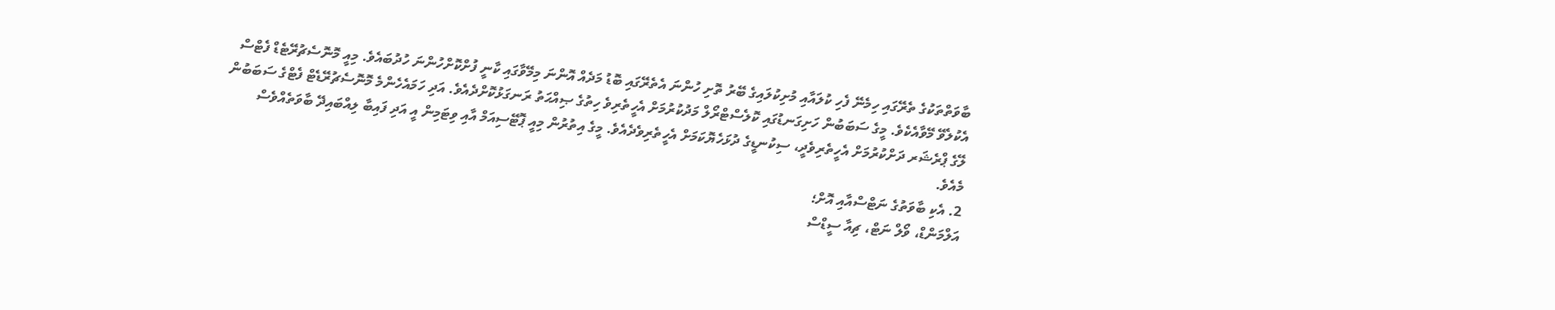ބާވަތްތަކުގެ ތެރޭގައި ހިމެނޭ ފެހި ކުލައާއި މުށިކުލައިގެ ބޭރު ތޮށި ހުންނަ އެތެރޭގައި ބޮޑު މަދެއް އޮންނަ މިމޭވާގައި ކާނީ ފުށްކޮށްހުންނަ ހުދުބައެވެ. މިއީ މޮނޮސެޗުރޭޓެޑް ފެޓްސް އެކުލެވޭ މޭވާއެކެވެ. މީގެ ސަބަބުން ހަށިގަނޑުގައި ކޮލެސްޓްރޯލް މަދުކުރުމަށް އެހީތެރިވެ ހިތުގެ ޞިއްޙަތު ރަނގަޅުކޮށްދެއެވެ. އަދި ހަމައެހެންމެ މޮނޮސެޗުރޭޑެޓް ފެޓްގެ ސަބަބުން ލޭގެ ޕްރެޝަރ ދަށްކުރުމަށް އެހީތެރިވެދީ، ސިކުނޑީގެ ދުޅަހެޔޮކަމަށް އެހީތެރިވެދެއެވެ. މީގެ އިތުރުން މިއީ ޕޮޓޭސިއަމް އާއި ވިޓަމިން އީ އަދި ފައިބާ ލިއްބައިދޭ ބާވަތެއްވެސް މެއެވެ.
2. އެކި ބާވަތުގެ ނަޓްސްއާއި އޮށް؛
އަލްމަންޑް، ވޯލް ނަޓް، ޗިއާ ސީޑްސް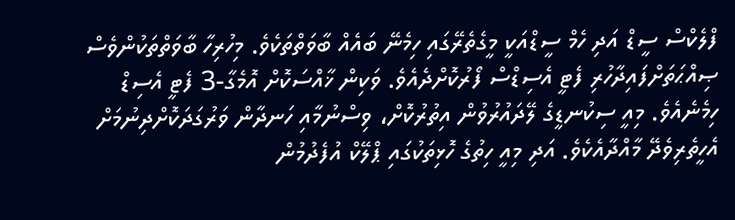ފްލެކްސް ސީޑް އަދި ހެމް ސީޑްއަކީ މީގެތެރޭގައި ހިމެނޭ ބައެއް ބާވަތްތަކެވެ. މިހުރިހާ ބާވަތްތަކުންވެސް ޞިއްޙަތަށްފައިދާހުރި ފެޓީ އެސިޑްސް ފޯރުކޮށްދެއެވެ. ވަކިން ޚާއްސަކޮށް އޮމެގާ-3 ފެޓީ އެސިޑް ހިމެނެއެވެ. މިއީ ސިކުނޑީގެ ލޭދައުރުވުން އިތުރުކޮށް، ވިސްނުމާއި ހަނދާން ވަރުގަދަކޮށްދިނުމަށް އެހީތެރިވެދޭ މާއްދާއެކެވެ. އަދި މިއީ ހިތުގެ ހޮޅިތަކުގައި ޕްލޭކް އުފެދުމުން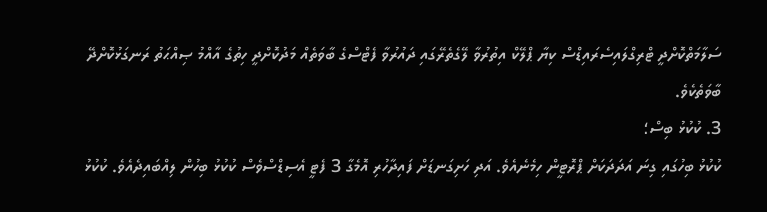ސަލާމަތްކޮށްދީ ޓްރިގްލައިސެރައިޑްސް ކިޔާ ޕްލޭކް އިތުރުވާ ލޭގެތެރޭގައި ދައުރުވާ ފެޓްސްގެ ބާވަތެއް މަދުކޮށްދީ ހިތުގެ އާއްމު ޞިއްޙަތު ރަނގަޅުކޮށްދޭ ބާވަތެކެވެ.
3. ކުކުޅު ބިސް؛
ކުކުޅު ބިހުގައި ގިނަ އަދަދަކަށް ޕްރޮޓީން ހިމެނެއެވެ. އަދި ހަށިގަނޑަށް ފައިދާހުރި އޮމެގާ 3 ފެޓީ އެސިޑްސްވެސް ކުކުޅު ބިހުން ލިއްބައިދެއެވެ. ކުކުޅު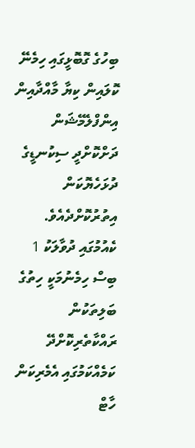ބިހުގެ ގޮބޮޅީގައި ހިމެނޭ ކޮލައިން ކިޔާ މާއްދާއިން އިންފްލެމޭޝަން ދަށްކޮށްދީ ސިކުނޑީގެ ދުޅަހެޔޮކަން އިތުރުކޮށްދެއެވެ. ކެއުމުގައި ދުވާލަކު 1 ބިސް ހިމެނުމަކީ ހިތުގެ ބަލިތަކުން ރައްކާތެރިކޮށްދޭ ކަމެއްކަމުގައި އެމެރިކަން ހާޓް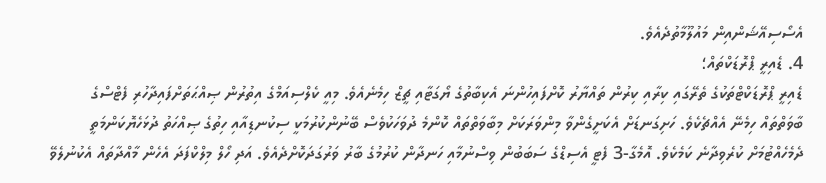އެސޯސިއޭޝަންއިން މައުލޫމާތުދެއެވެ.
4. ޑެއިރީ ޕްރޮޑަކްތައް؛
ޑެއިރީ ޕްރޮޑަކްޓްތަކުގެ ތެރޭގައި ކިރާއި ކިރުން ތައްޔާރު ކޮށްފައިހުންނަ އެކިބާތުގެ ޔޯގަޓާއި ޗީޒް ހިމެނެއެވެ. މިއީ ކެލްސިއަމްގެ އިތުރުން ޞިއްޙަތަށްފައިދާހުރި ފެޓްސްގެ ބާވަތްތައް ހިމެނޭ އެއްޗެކެވެ. ހަށިގަނޑަށް އެކަށީގެންވާ މިންވަރަކަށް މިބާވަތްތައް ކޮންމެ ދުވަހަކުވެސް ބޭނުންކުރުމަކީ ސިކުނޑިއާއި ހިތުގެ ޞިއްހަތު ދުޅަހެޔޮކަންމަތީ ދެމެހެއްޓުމަށް ކުރެވިދާނެ ކަމެކެވެ. އޮމެގާ-3 ފެޓީ އެސިޑްގެ ސަބަބުން ވިސްނުމާއި ހަނދާން ކުރުމުގެ ބާރު ވަރުގަދަކޮށްދެއެވެ. އަދި ހޯލް މިލްކްފަދަ އެހެން މާއްދާތައް އެކުނުލެވޭ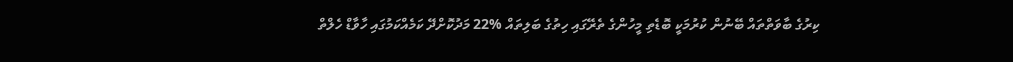ކިރުގެ ބާވަތްތައް ބޭނުން ކުރުމަކީ ބޮޑެތި މީހުންގެ ތެރޭގައި ހިތުގެ ބަލިތައް %22 މަދުކޮށްދޭ ކަމެއްކަމުގައި ހާވާޑް ހެލްތް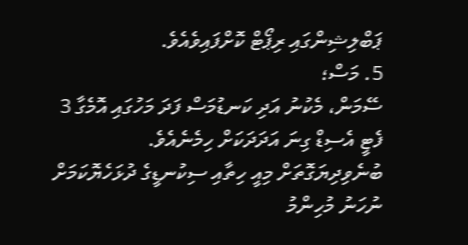ޕަބްލިޝިންގައި ރިޕޯޓް ކޮށްފައިވެއެވެ.
5. މަސް؛
ސޭމަން، މެކުނު އަދި ކަނޑުމަސް ފަދަ މަހުގައި އޮމެގާ 3 ފެޓީ އެސިޑް ގިނަ އަދަދަކަށް ހިމެނެއެވެ. ބުނެވިދިޔަގޮތަށް މިއީ ހިތާއި ސިކުނޑީގެ ދުޅަހެޔޮކަމަށް ނުހަނު މުހިންމު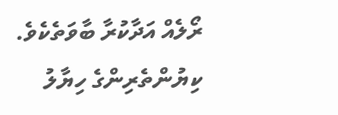ރޯލެއް އަދާކުރާ ބާވަތެކެވެ.
ކިޔުންތެރިންގެ ހިޔާލު